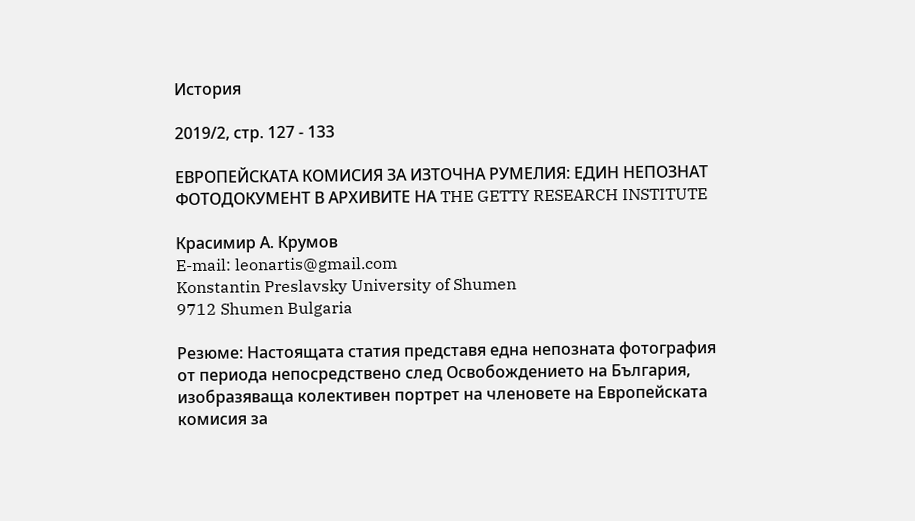История

2019/2, стр. 127 - 133

ЕВРОПЕЙСКАТА КОМИСИЯ ЗА ИЗТОЧНА РУМЕЛИЯ: ЕДИН НЕПОЗНАТ ФОТОДОКУМЕНТ В АРХИВИТЕ НА THE GETTY RESEARCH INSTITUTE

Красимир А. Крумов
E-mail: leonartis@gmail.com
Konstantin Preslavsky University of Shumen
9712 Shumen Bulgaria

Резюме: Настоящата статия представя една непозната фотография от периода непосредствено след Освобождението на България, изобразяваща колективен портрет на членовете на Европейската комисия за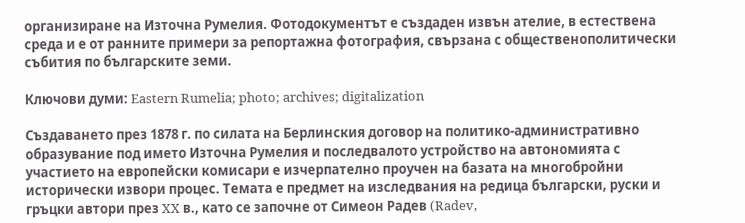организиране на Източна Румелия. Фотодокументът е създаден извън ателие, в естествена среда и е от ранните примери за репортажна фотография, свързана с общественополитически събития по българските земи.

Ключови думи: Eastern Rumelia; photo; archives; digitalization

Създаването през 1878 г. по силата на Берлинския договор на политико-административно образувание под името Източна Румелия и последвалото устройство на автономията с участието на европейски комисари е изчерпателно проучен на базата на многобройни исторически извори процес. Темата е предмет на изследвания на редица български, руски и гръцки автори през XX в., като се започне от Симеон Радев (Radev,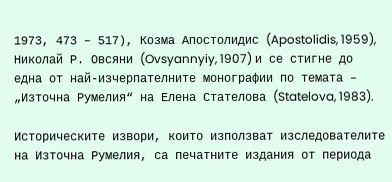1973, 473 – 517), Козма Апостолидис (Apostolidis, 1959), Николай Р. Овсяни (Ovsyannyiy, 1907) и се стигне до една от най-изчерпателните монографии по темата – „Източна Румелия“ на Елена Стателова (Statelova, 1983).

Историческите извори, които използват изследователите на Източна Румелия, са печатните издания от периода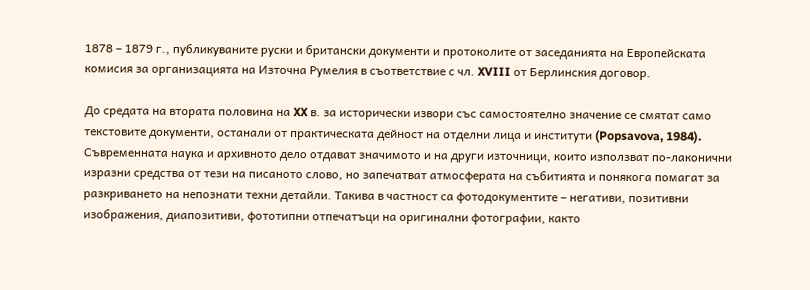1878 – 1879 г., публикуваните руски и британски документи и протоколите от заседанията на Европейската комисия за организацията на Източна Румелия в съответствие с чл. XVIII от Берлинския договор.

До средата на втората половина на XX в. за исторически извори със самостоятелно значение се смятат само текстовите документи, останали от практическата дейност на отделни лица и институти (Popsavova, 1984). Съвременната наука и архивното дело отдават значимото и на други източници, които използват по-лаконични изразни средства от тези на писаното слово, но запечатват атмосферата на събитията и понякога помагат за разкриването на непознати техни детайли. Такива в частност са фотодокументите – негативи, позитивни изображения, диапозитиви, фототипни отпечатъци на оригинални фотографии, както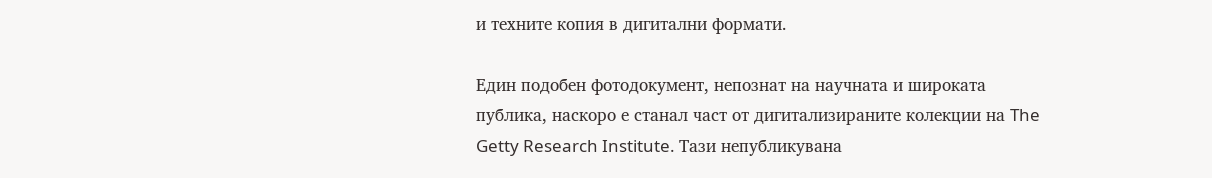и техните копия в дигитални формати.

Един подобен фотодокумент, непознат на научната и широката публика, наскоро е станал част от дигитализираните колекции на The Getty Research Institute. Тази непубликувана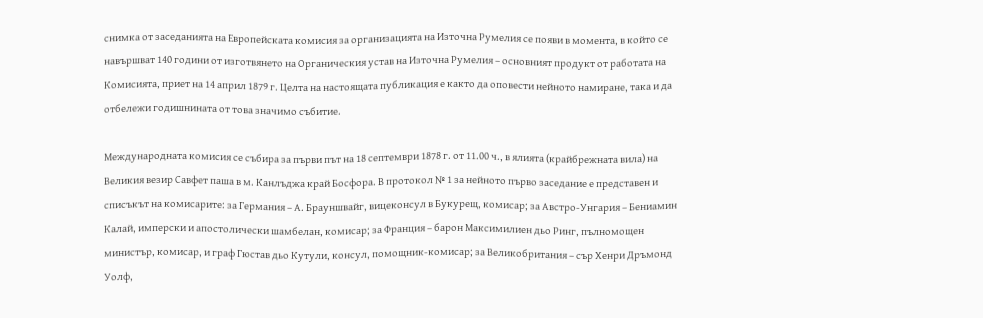снимка от заседанията на Европейската комисия за организацията на Източна Румелия се появи в момента, в който се навършват 140 години от изготвянето на Органическия устав на Източна Румелия – основният продукт от работата на Комисията, приет на 14 април 1879 г. Целта на настоящата публикация е както да оповести нейното намиране, така и да отбележи годишнината от това значимо събитие.

Международната комисия се събира за първи път на 18 септември 1878 г. от 11.00 ч., в ялията (крайбрежната вила) на Великия везир Савфет паша в м. Канлъджа край Босфора. В протокол № 1 за нейното първо заседание е представен и списъкът на комисарите: за Германия – А. Брауншвайг, вицеконсул в Букурещ, комисар; за Австро-Унгария – Бениамин Калай, имперски и апостолически шамбелан, комисар; за Франция – барон Максимилиен дьо Ринг, пълномощен министър, комисар, и граф Гюстав дьо Кутули, консул, помощник-комисар; за Великобритания – сър Хенри Дръмонд Уолф,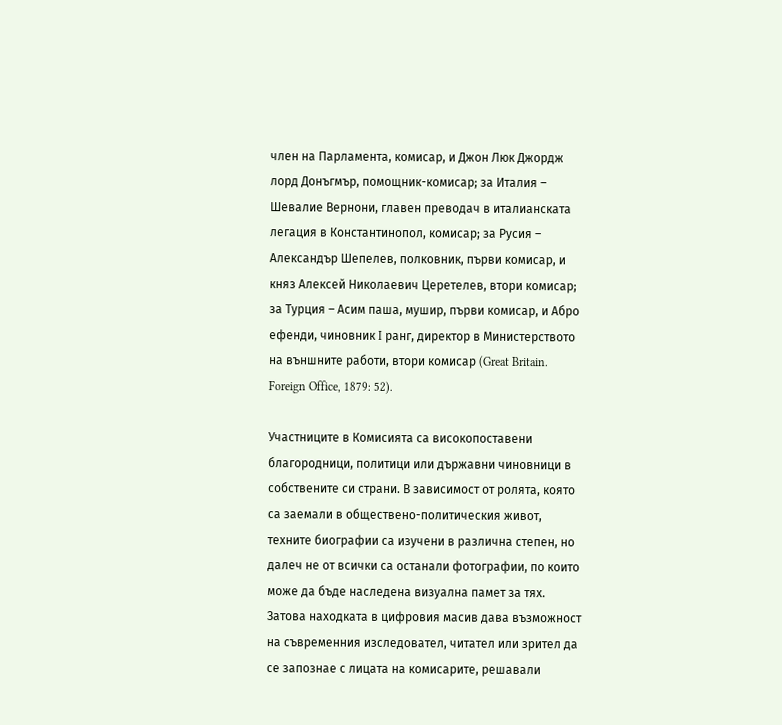член на Парламента, комисар, и Джон Люк Джордж лорд Донъгмър, помощник-комисар; за Италия – Шевалие Вернони, главен преводач в италианската легация в Константинопол, комисар; за Русия – Александър Шепелев, полковник, първи комисар, и княз Алексей Николаевич Церетелев, втори комисар; за Турция – Асим паша, мушир, първи комисар, и Абро ефенди, чиновник I ранг, директор в Министерството на външните работи, втори комисар (Great Britain. Foreign Office, 1879: 52).

Участниците в Комисията са високопоставени благородници, политици или държавни чиновници в собствените си страни. В зависимост от ролята, която са заемали в обществено-политическия живот, техните биографии са изучени в различна степен, но далеч не от всички са останали фотографии, по които може да бъде наследена визуална памет за тях. Затова находката в цифровия масив дава възможност на съвременния изследовател, читател или зрител да се запознае с лицата на комисарите, решавали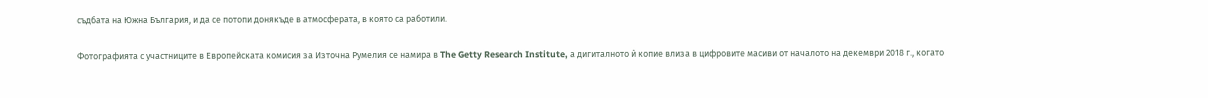съдбата на Южна България, и да се потопи донякъде в атмосферата, в която са работили.

Фотографията с участниците в Европейската комисия за Източна Румелия се намира в The Getty Research Institute, а дигиталното ѝ копие влиза в цифровите масиви от началото на декември 2018 г., когато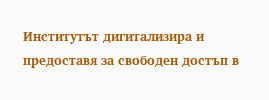Институтът дигитализира и предоставя за свободен достъп в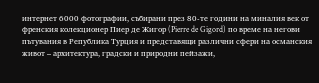интернет 6000 фотографии, събирани през 80-те години на миналия век от френския колекционер Пиер де Жигор (Pierre de Gigord) по време на негови пътувания в Република Турция и представящи различни сфери на османския живот – архитектура, градски и природни пейзажи,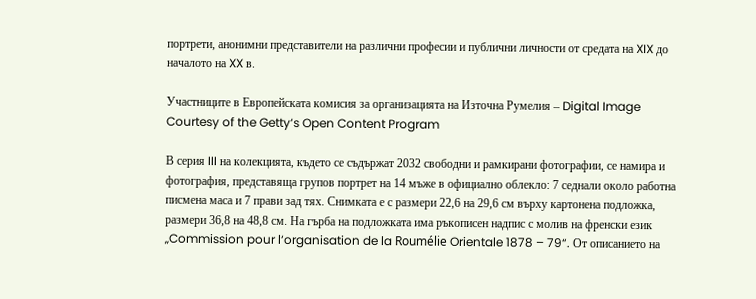портрети, анонимни представители на различни професии и публични личности от средата на XIX до началото на XX в.

Участниците в Европейската комисия за организацията на Източна Румелия – Digital Image Courtesy of the Getty‘s Open Content Program

В серия III на колекцията, където се съдържат 2032 свободни и рамкирани фотографии, се намира и фотография, представяща групов портрет на 14 мъже в официално облекло: 7 седнали около работна писмена маса и 7 прави зад тях. Снимката е с размери 22,6 на 29,6 см върху картонена подложка, размери 36,8 на 48,8 см. На гърба на подложката има ръкописен надпис с молив на френски език „Commission pour l‘organisation de la Roumélie Orientale 1878 – 79“. От описанието на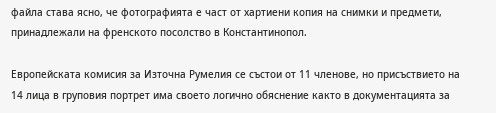файла става ясно, че фотографията е част от хартиени копия на снимки и предмети, принадлежали на френското посолство в Константинопол.

Европейската комисия за Източна Румелия се състои от 11 членове, но присъствието на 14 лица в груповия портрет има своето логично обяснение както в документацията за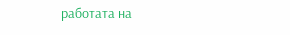работата на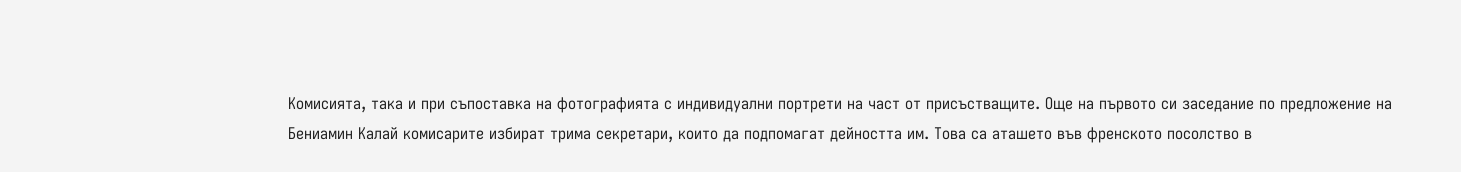Комисията, така и при съпоставка на фотографията с индивидуални портрети на част от присъстващите. Още на първото си заседание по предложение на Бениамин Калай комисарите избират трима секретари, които да подпомагат дейността им. Това са аташето във френското посолство в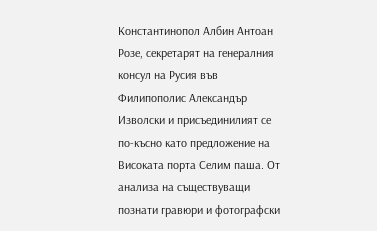Константинопол Албин Антоан Розе, секретарят на генералния консул на Русия във Филипополис Александър Изволски и присъединилият се по-късно като предложение на Високата порта Селим паша. От анализа на съществуващи познати гравюри и фотографски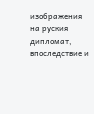изображения на руския дипломат, впоследствие и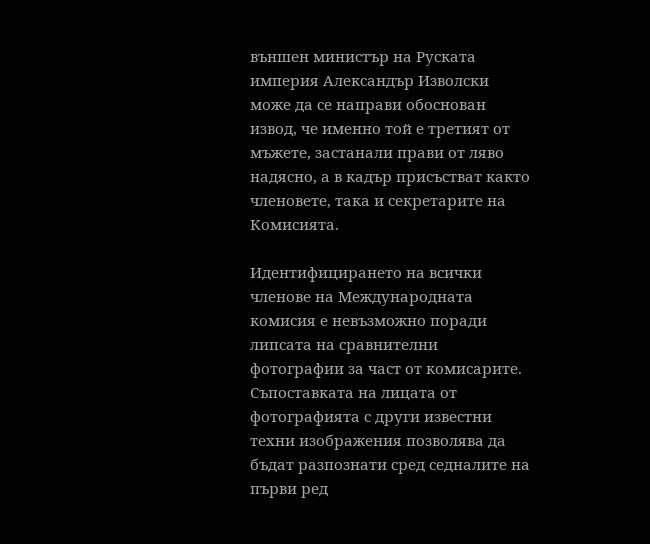външен министър на Руската империя Александър Изволски може да се направи обоснован извод, че именно той е третият от мъжете, застанали прави от ляво надясно, а в кадър присъстват както членовете, така и секретарите на Комисията.

Идентифицирането на всички членове на Международната комисия е невъзможно поради липсата на сравнителни фотографии за част от комисарите. Съпоставката на лицата от фотографията с други известни техни изображения позволява да бъдат разпознати сред седналите на първи ред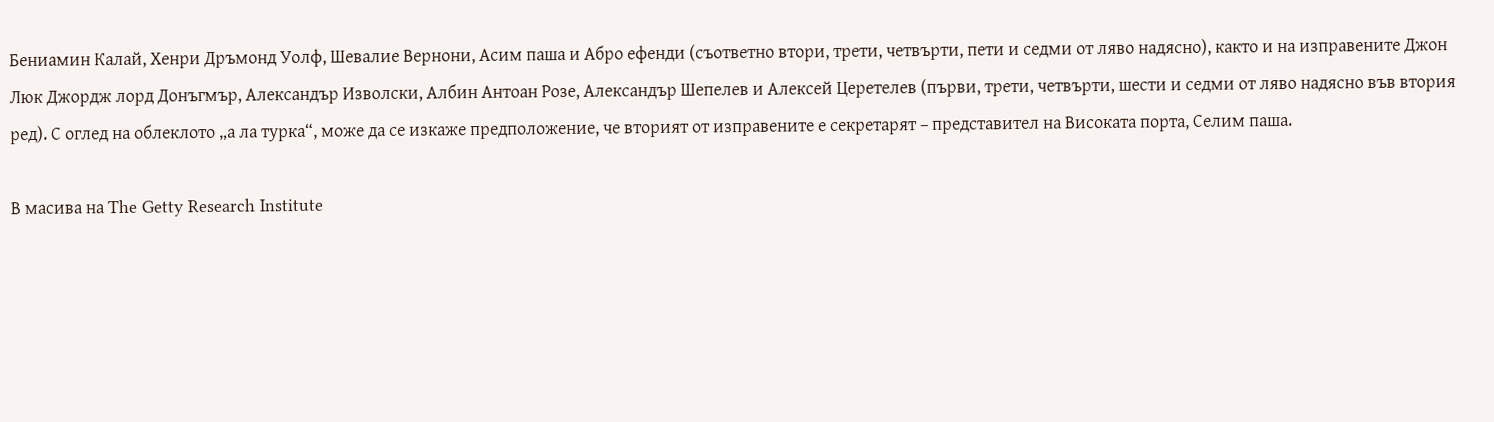Бениамин Калай, Хенри Дръмонд Уолф, Шевалие Вернони, Асим паша и Абро ефенди (съответно втори, трети, четвърти, пети и седми от ляво надясно), както и на изправените Джон Люк Джордж лорд Донъгмър, Александър Изволски, Албин Антоан Розе, Александър Шепелев и Алексей Церетелев (първи, трети, четвърти, шести и седми от ляво надясно във втория ред). С оглед на облеклото „а ла турка“, може да се изкаже предположение, че вторият от изправените е секретарят – представител на Високата порта, Селим паша.

В масива на The Getty Research Institute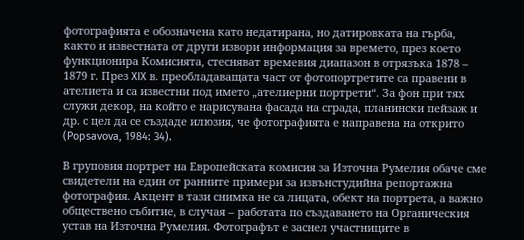фотографията е обозначена като недатирана, но датировката на гърба, както и известната от други извори информация за времето, през което функционира Комисията, стесняват времевия диапазон в отрязъка 1878 – 1879 г. През XIX в. преобладаващата част от фотопортретите са правени в ателиета и са известни под името „ателиерни портрети“. За фон при тях служи декор, на който е нарисувана фасада на сграда, планински пейзаж и др. с цел да се създаде илюзия, че фотографията е направена на открито (Popsavova, 1984: 34).

В груповия портрет на Европейската комисия за Източна Румелия обаче сме свидетели на един от ранните примери за извънстудийна репортажна фотография. Акцент в тази снимка не са лицата, обект на портрета, а важно обществено събитие, в случая – работата по създаването на Органическия устав на Източна Румелия. Фотографът е заснел участниците в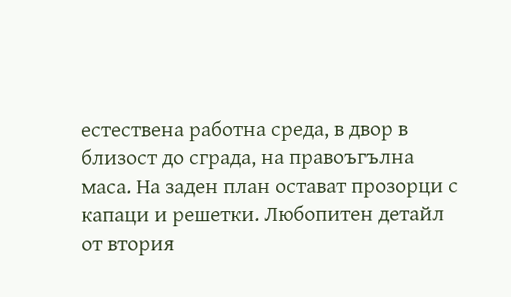естествена работна среда, в двор в близост до сграда, на правоъгълна маса. На заден план остават прозорци с капаци и решетки. Любопитен детайл от втория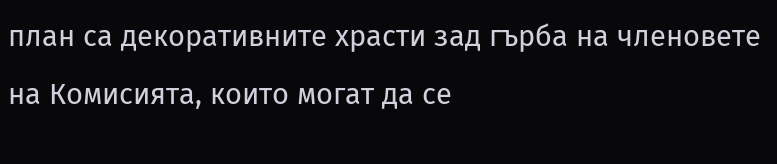план са декоративните храсти зад гърба на членовете на Комисията, които могат да се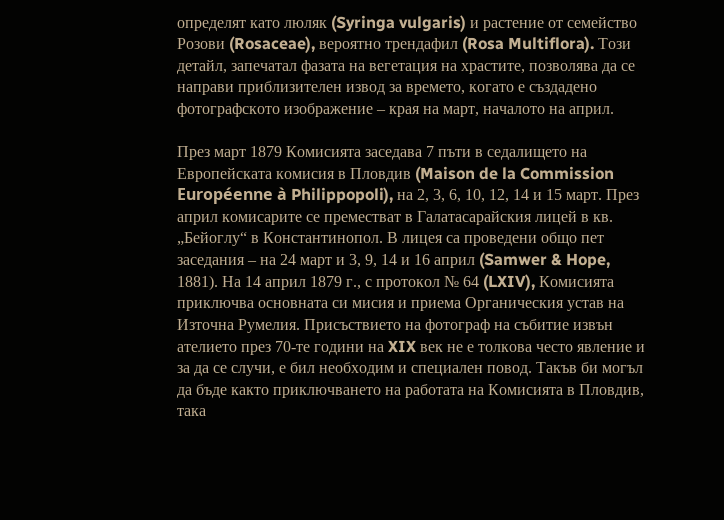определят като люляк (Syringa vulgaris) и растение от семейство Розови (Rosaceae), вероятно трендафил (Rosa Multiflora). Този детайл, запечатал фазата на вегетация на храстите, позволява да се направи приблизителен извод за времето, когато е създадено фотографското изображение – края на март, началото на април.

През март 1879 Комисията заседава 7 пъти в седалището на Европейската комисия в Пловдив (Maison de la Commission Européenne à Philippopoli), на 2, 3, 6, 10, 12, 14 и 15 март. През април комисарите се преместват в Галатасарайския лицей в кв. „Бейоглу“ в Константинопол. В лицея са проведени общо пет заседания – на 24 март и 3, 9, 14 и 16 април (Samwer & Hope, 1881). На 14 април 1879 г., с протокол № 64 (LXIV), Комисията приключва основната си мисия и приема Органическия устав на Източна Румелия. Присъствието на фотограф на събитие извън ателието през 70-те години на XIX век не е толкова често явление и за да се случи, е бил необходим и специален повод. Такъв би могъл да бъде както приключването на работата на Комисията в Пловдив, така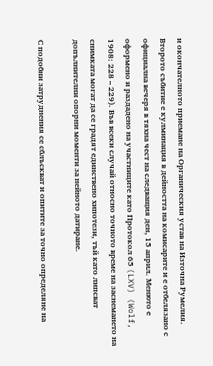и окончателното приемане на Органическия устав на Източна Румелия. Второто събитие е кулминация в дейността на комисарите и е отбелязано с официална вечеря в тяхна чест на следващия ден, 15 април. Менюто е оформено и раздадено на участниците като Протокол 65 (LXV) (Wolf, 1908: 228 – 229). Във всеки случай относно точното време на заснемането на снимката могат да се градят единствено хипотези, тъй като липсват допълнителни опорни моменти за нейното датиране.

С подобни затруднения се сблъскват и опитите за точно определяне на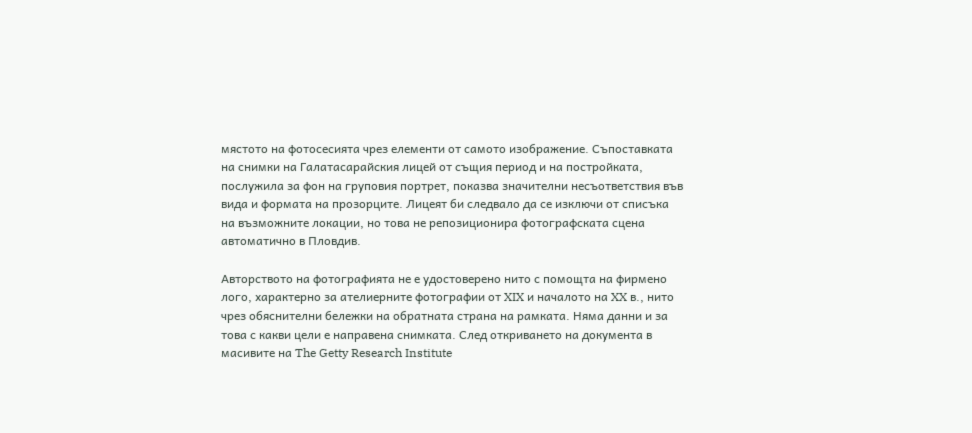мястото на фотосесията чрез елементи от самото изображение. Съпоставката на снимки на Галатасарайския лицей от същия период и на постройката, послужила за фон на груповия портрет, показва значителни несъответствия във вида и формата на прозорците. Лицеят би следвало да се изключи от списъка на възможните локации, но това не репозиционира фотографската сцена автоматично в Пловдив.

Авторството на фотографията не е удостоверено нито с помощта на фирмено лого, характерно за ателиерните фотографии от XIX и началото на XX в., нито чрез обяснителни бележки на обратната страна на рамката. Няма данни и за това с какви цели е направена снимката. След откриването на документа в масивите на The Getty Research Institute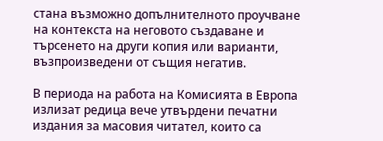стана възможно допълнителното проучване на контекста на неговото създаване и търсенето на други копия или варианти, възпроизведени от същия негатив.

В периода на работа на Комисията в Европа излизат редица вече утвърдени печатни издания за масовия читател, които са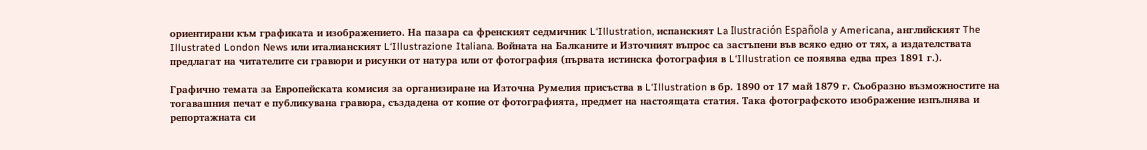ориентирани към графиката и изображението. На пазара са френският седмичник L‘Illustration, испанският La Ilustración Española y Americanа, английският The Illustrated London News или италианският L‘Illustrazione Italiana. Войната на Балканите и Източният въпрос са застъпени във всяко едно от тях, а издателствата предлагат на читателите си гравюри и рисунки от натура или от фотография (първата истинска фотография в L‘Illustration се появява едва през 1891 г.).

Графично темата за Европейската комисия за организиране на Източна Румелия присъства в L‘Illustration в бр. 1890 от 17 май 1879 г. Съобразно възможностите на тогавашния печат е публикувана гравюра, създадена от копие от фотографията, предмет на настоящата статия. Така фотографското изображение изпълнява и репортажната си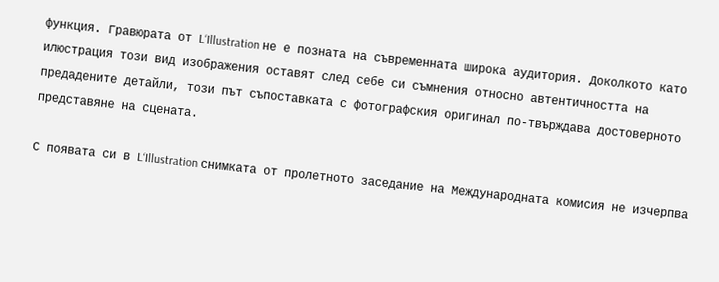функция. Гравюрата от L‘Illustration не е позната на съвременната широка аудитория. Доколкото като илюстрация този вид изображения оставят след себе си съмнения относно автентичността на предадените детайли, този път съпоставката с фотографския оригинал по-твърждава достоверното представяне на сцената.

С появата си в L‘Illustration снимката от пролетното заседание на Международната комисия не изчерпва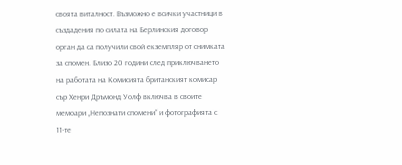своята виталност. Възможно е всички участници в създадения по силата на Берлинския договор орган да са получили свой екземпляр от снимката за спомен. Близо 20 години след приключването на работата на Комисията британският комисар сър Хенри Дръмонд Уолф включва в своите мемоари „Непознати спомени“ и фотографията с 11-те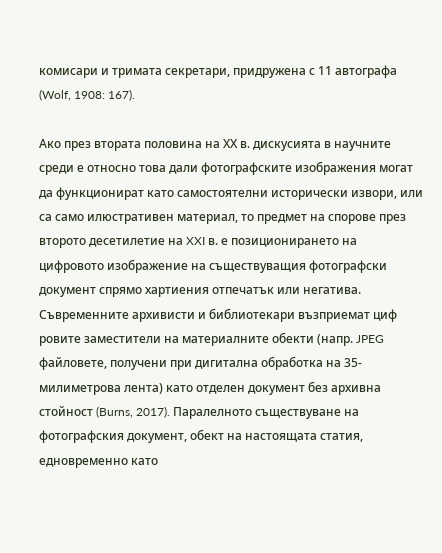комисари и тримата секретари, придружена с 11 автографа (Wolf, 1908: 167).

Ако през втората половина на ХХ в. дискусията в научните среди е относно това дали фотографските изображения могат да функционират като самостоятелни исторически извори, или са само илюстративен материал, то предмет на спорове през второто десетилетие на XXI в. е позиционирането на цифровото изображение на съществуващия фотографски документ спрямо хартиения отпечатък или негатива. Съвременните архивисти и библиотекари възприемат циф ровите заместители на материалните обекти (напр. JPEG файловете, получени при дигитална обработка на 35-милиметрова лента) като отделен документ без архивна стойност (Burns, 2017). Паралелното съществуване на фотографския документ, обект на настоящата статия, едновременно като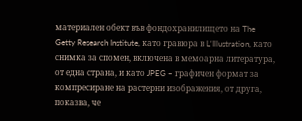материален обект във фондохранилището на The Getty Research Institute, като гравюра в L‘Illustration, като снимка за спомен, включена в мемоарна литература, от една страна, и като JPEG – графичен формат за компресиране на растерни изображения, от друга, показва, че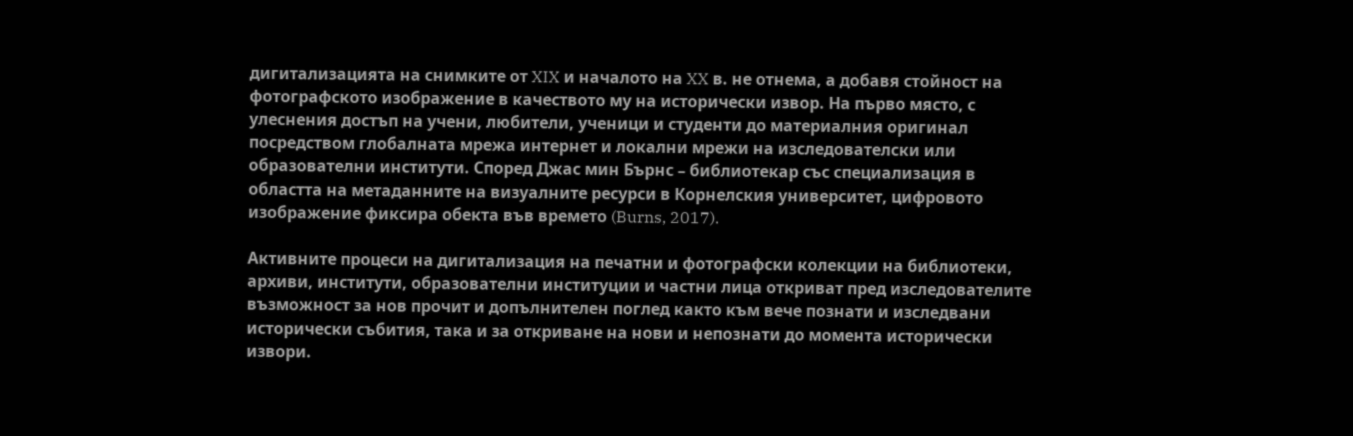дигитализацията на снимките от XIX и началото на XX в. не отнема, а добавя стойност на фотографското изображение в качеството му на исторически извор. На първо място, с улеснения достъп на учени, любители, ученици и студенти до материалния оригинал посредством глобалната мрежа интернет и локални мрежи на изследователски или образователни институти. Според Джас мин Бърнс – библиотекар със специализация в областта на метаданните на визуалните ресурси в Корнелския университет, цифровото изображение фиксира обекта във времето (Burns, 2017).

Активните процеси на дигитализация на печатни и фотографски колекции на библиотеки, архиви, институти, образователни институции и частни лица откриват пред изследователите възможност за нов прочит и допълнителен поглед както към вече познати и изследвани исторически събития, така и за откриване на нови и непознати до момента исторически извори.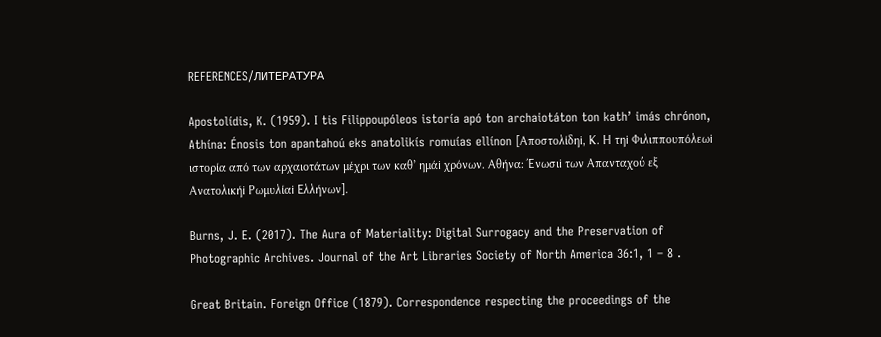REFERENCES/ЛИТЕРАТУРА

Apostolídis, K. (1959). I tis Filippoupóleos istoría apó ton archaiotáton ton kath’ imás chrónon, Athína: Énosis ton apantahoú eks anatolikís romuías ellínon [Αποστολίδηi, Κ. Η τηi Φιλιππουπόλεωi ιστορία από των αρχαιοτάτων μέχρι των καθ’ ημάi χρόνων. Αθήνα: Ένωσιi των Απανταχού εξ Ανατολικήi Ρωμυλίαi Ελλήνων].

Burns, J. E. (2017). The Aura of Materiality: Digital Surrogacy and the Preservation of Photographic Archives. Journal of the Art Libraries Society of North America 36:1, 1 – 8 .

Great Britain. Foreign Office (1879). Correspondence respecting the proceedings of the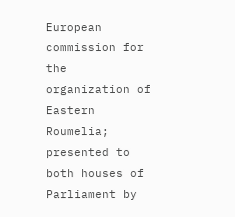European commission for the organization of Eastern Roumelia; presented to both houses of Parliament by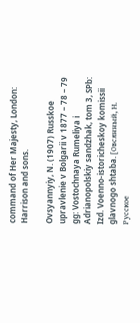command of Her Majesty, London: Harrison and sons.

Ovsyannyiy, N. (1907) Russkoe upravlenie v Bolgarii v 1877 – 78 – 79 gg: Vostochnaya Rumeliya i Adrianopolskiy sandzhak, tom 3, SPb: Izd. Voenno-istoricheskoy komissii glavnogo shtaba. [Овсянный, Н. Русское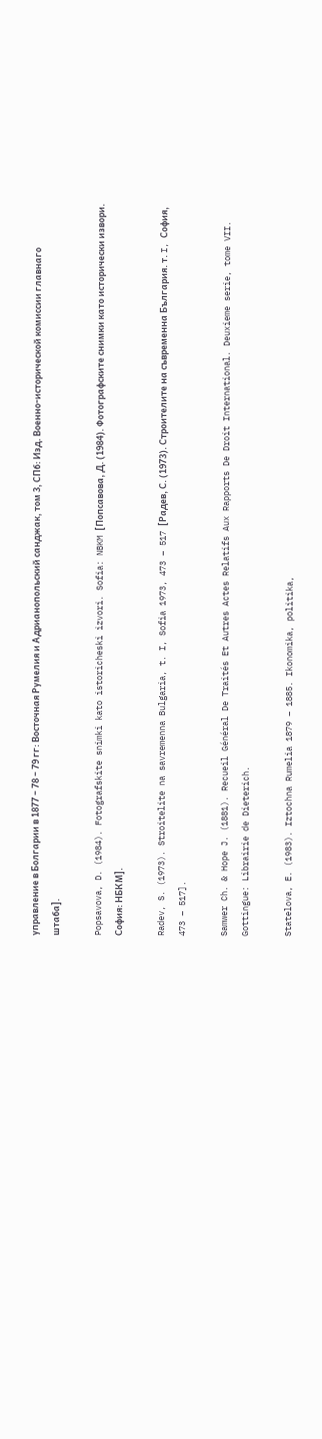управление в Болгарии в 1877 – 78 – 79 гг: Восточная Румелия и Адрианопольский санджак, том 3, СПб: Изд. Военно-исторической комиссии главнаго штаба].

Popsavova, D. (1984). Fotografskite snimki kato istoricheski izvori. Sofia: NBKM [Попсавова, Д. (1984). Фотографските снимки като исторически извори. София: НБКМ].

Radev, S. (1973). Stroitelite na savremenna Bulgaria, t. I, Sofia 1973, 473 – 517 [Радев, С. (1973). Строителите на съвременна България. т. I, София, 473 – 517].

Samwer Ch. & Hope J. (1881). Recueil Général De Traités Et Autres Actes Relatifs Aux Rapports De Droit International. Deuxieme serie, tome VII. Gottingue: Librairie de Dieterich.

Statelova, E. (1983). Iztochna Rumelia 1879 – 1885. Ikonomika, politika,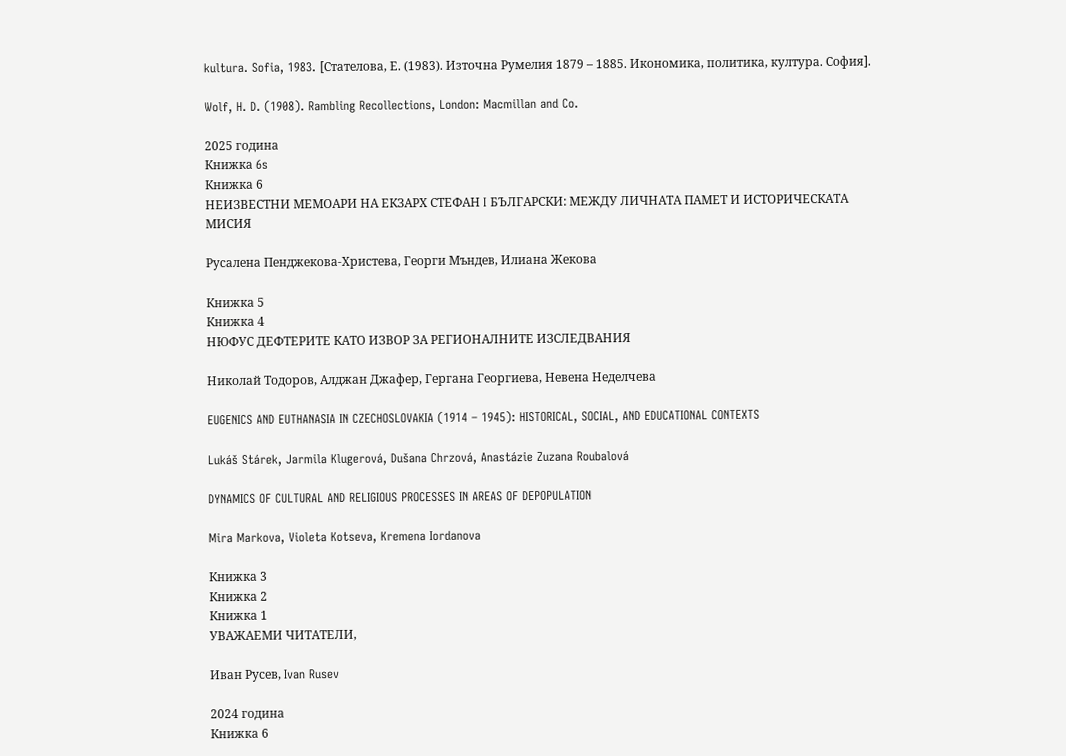kultura. Sofia, 1983. [Стателова, Е. (1983). Източна Румелия 1879 – 1885. Икономика, политика, култура. София].

Wolf, H. D. (1908). Rambling Recollections, London: Macmillan and Co.

2025 година
Книжка 6s
Книжка 6
НЕИЗВЕСТНИ МЕМОАРИ НА ЕКЗАРХ СТЕФАН I БЪЛГАРСКИ: МЕЖДУ ЛИЧНАТА ПАМЕТ И ИСТОРИЧЕСКАТА МИСИЯ

Русалена Пенджекова-Христева, Георги Мъндев, Илиана Жекова

Книжка 5
Книжка 4
НЮФУС ДЕФТЕРИТЕ КАТО ИЗВОР ЗА РЕГИОНАЛНИТЕ ИЗСЛЕДВАНИЯ

Николай Тодоров, Алджан Джафер, Гергана Георгиева, Невена Неделчева

EUGENICS AND EUTHANASIA IN CZECHOSLOVAKIA (1914 – 1945): HISTORICAL, SOCIAL, AND EDUCATIONAL CONTEXTS

Lukáš Stárek, Jarmila Klugerová, Dušana Chrzová, Anastázie Zuzana Roubalová

DYNAMICS OF CULTURAL AND RELIGIOUS PROCESSES IN AREAS OF DEPOPULATION

Mira Markova, Violeta Kotseva, Kremena Iordanova

Книжка 3
Книжка 2
Книжка 1
УВАЖАЕМИ ЧИТАТЕЛИ,

Иван Русев, Ivan Rusev

2024 година
Книжка 6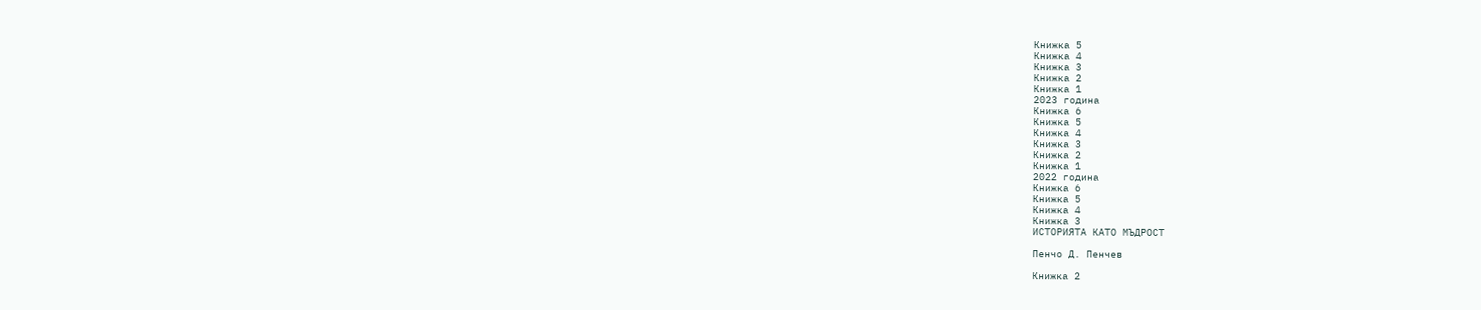Книжка 5
Книжка 4
Книжка 3
Книжка 2
Книжка 1
2023 година
Книжка 6
Книжка 5
Книжка 4
Книжка 3
Книжка 2
Книжка 1
2022 година
Книжка 6
Книжка 5
Книжка 4
Книжка 3
ИСТОРИЯТА КАТО МЪДРОСТ

Пенчо Д. Пенчев

Книжка 2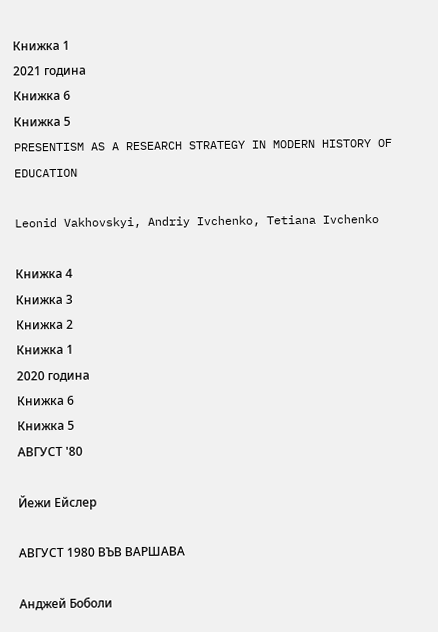Книжка 1
2021 година
Книжка 6
Книжка 5
PRESENTISM AS A RESEARCH STRATEGY IN MODERN HISTORY OF EDUCATION

Leonid Vakhovskyi, Andriy Ivchenko, Tetiana Ivchenko

Книжка 4
Книжка 3
Книжка 2
Книжка 1
2020 година
Книжка 6
Книжка 5
АВГУСТ '80

Йежи Ейслер

АВГУСТ 1980 ВЪВ ВАРШАВА

Анджей Боболи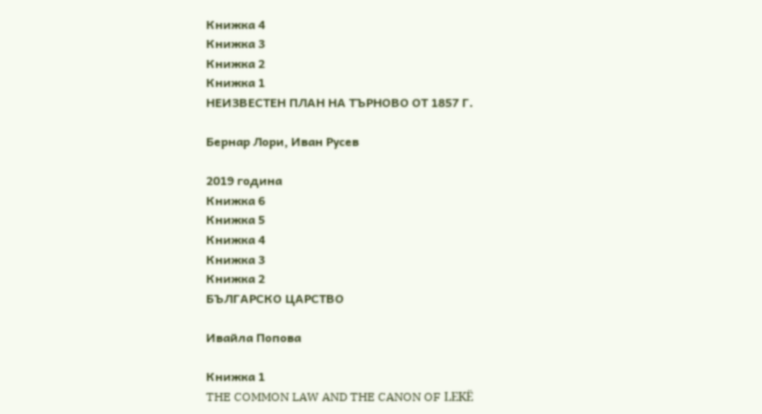Книжка 4
Книжка 3
Книжка 2
Книжка 1
НЕИЗВЕСТЕН ПЛАН НА ТЪРНОВО ОТ 1857 Г.

Бернар Лори, Иван Русев

2019 година
Книжка 6
Книжка 5
Книжка 4
Книжка 3
Книжка 2
БЪЛГАРСКО ЦАРСТВО

Ивайла Попова

Книжка 1
THE COMMON LAW AND THE CANON OF LEKË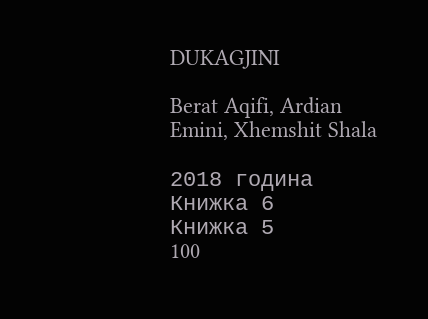DUKAGJINI

Berat Aqifi, Ardian Emini, Xhemshit Shala

2018 година
Книжка 6
Книжка 5
100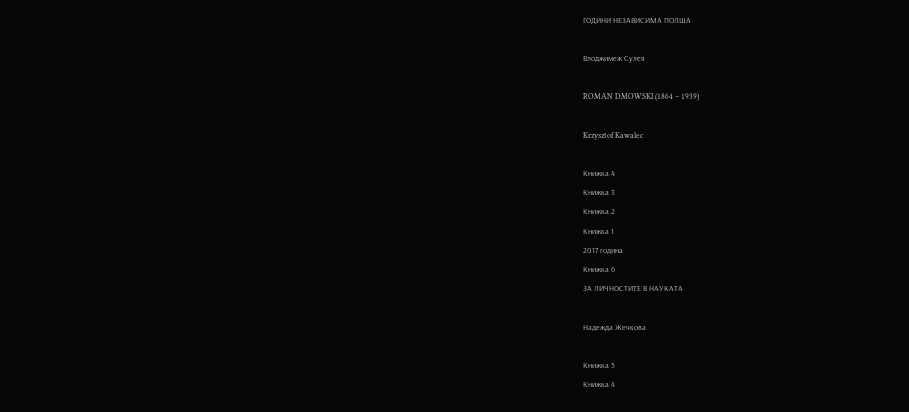ГОДИНИ НЕЗАВИСИМА ПОЛША

Влоджимеж Сулея

ROMAN DMOWSKI (1864 – 1939)

Krzysztof Kawalec

Книжка 4
Книжка 3
Книжка 2
Книжка 1
2017 година
Книжка 6
ЗА ЛИЧНОСТИТЕ В НАУКАТА

Надежда Жечкова

Книжка 5
Книжка 4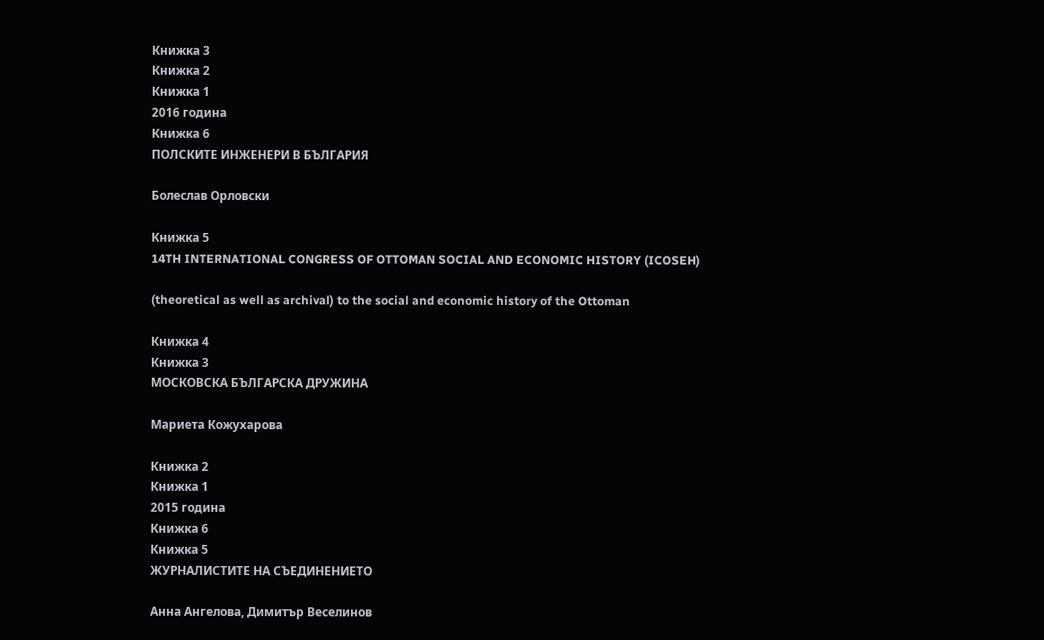Книжка 3
Книжка 2
Книжка 1
2016 година
Книжка 6
ПОЛСКИТЕ ИНЖЕНЕРИ В БЪЛГАРИЯ

Болеслав Орловски

Книжка 5
14TH INTERNATIONAL CONGRESS OF OTTOMAN SOCIAL AND ECONOMIC HISTORY (ICOSEH)

(theoretical as well as archival) to the social and economic history of the Ottoman

Книжка 4
Книжка 3
МОСКОВСКА БЪЛГАРСКА ДРУЖИНА

Мариета Кожухарова

Книжка 2
Книжка 1
2015 година
Книжка 6
Книжка 5
ЖУРНАЛИСТИТE НА СЪЕДИНЕНИЕТО

Анна Ангелова, Димитър Веселинов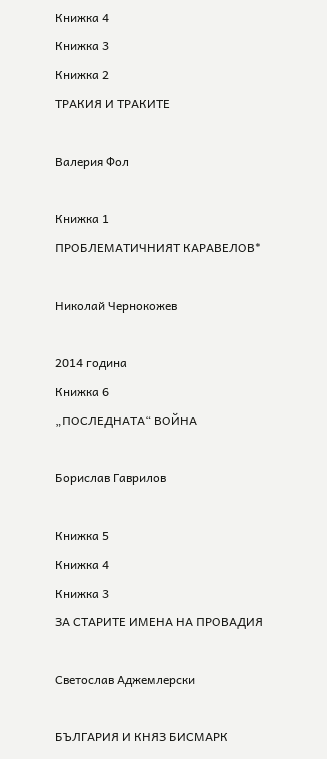Книжка 4
Книжка 3
Книжка 2
ТРАКИЯ И ТРАКИТЕ

Валерия Фол

Книжка 1
ПРОБЛЕМАТИЧНИЯТ КАРАВЕЛОВ*

Николай Чернокожев

2014 година
Книжка 6
„ПОСЛЕДНАТА“ ВОЙНА

Борислав Гаврилов

Книжка 5
Книжка 4
Книжка 3
ЗА СТАРИТЕ ИМЕНА НА ПРОВАДИЯ

Светослав Аджемлерски

БЪЛГАРИЯ И КНЯЗ БИСМАРК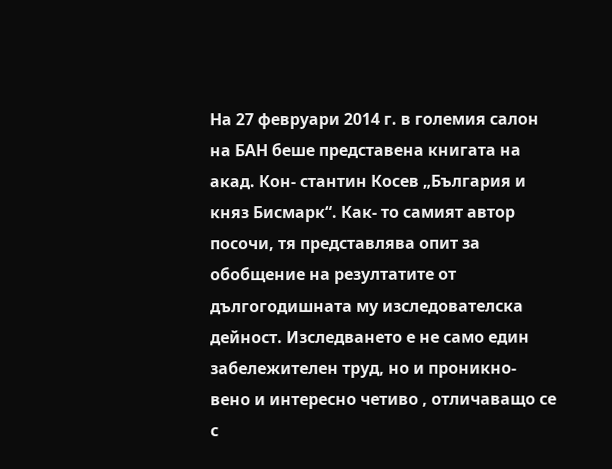На 27 февруари 2014 г. в големия салон на БАН беше представена книгата на акад. Кон- стантин Косев „България и княз Бисмарк“. Как- то самият автор посочи, тя представлява опит за обобщение на резултатите от дългогодишната му изследователска дейност. Изследването е не само един забележителен труд, но и проникно- вено и интересно четиво , отличаващо се с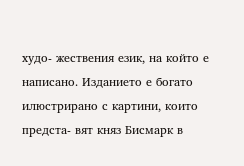худо- жествения език, на който е написано. Изданието е богато илюстрирано с картини, които предста- вят княз Бисмарк в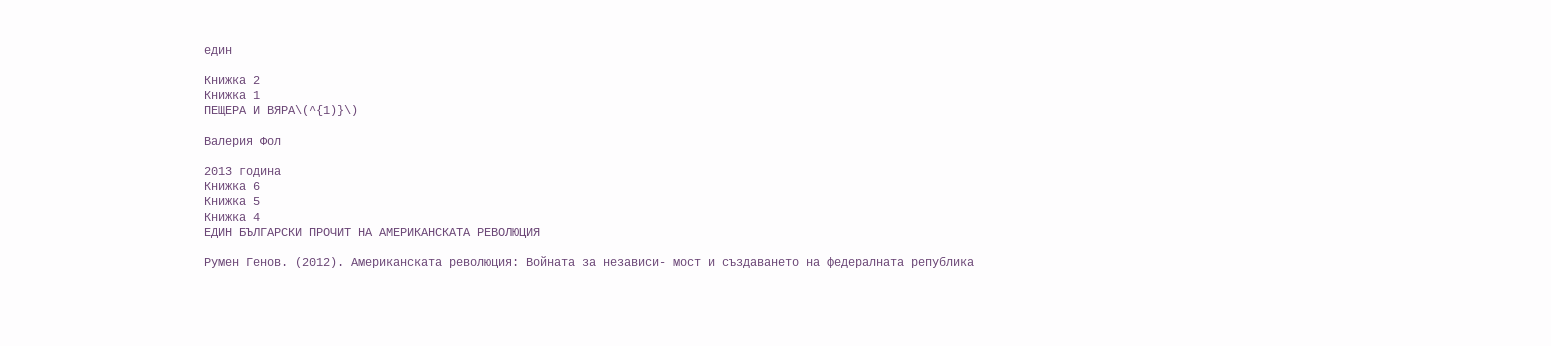един

Книжка 2
Книжка 1
ПЕЩЕРА И ВЯРА\(^{1)}\)

Валерия Фол

2013 година
Книжка 6
Книжка 5
Книжка 4
ЕДИН БЪЛГАРСКИ ПРОЧИТ НА АМЕРИКАНСКАТА РЕВОЛЮЦИЯ

Румен Генов. (2012). Американската революция: Войната за независи- мост и създаването на федералната република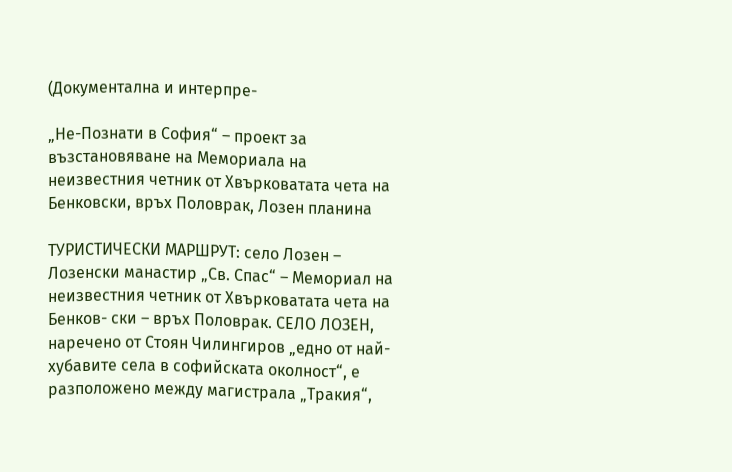(Документална и интерпре-

„Не-Познати в София“ – проект за възстановяване на Мемориала на неизвестния четник от Хвърковатата чета на Бенковски, връх Половрак, Лозен планина

ТУРИСТИЧЕСКИ МАРШРУТ: село Лозен – Лозенски манастир „Св. Спас“ – Мемориал на неизвестния четник от Хвърковатата чета на Бенков- ски – връх Половрак. СЕЛО ЛОЗЕН, наречено от Стоян Чилингиров „едно от най-хубавите села в софийската околност“, е разположено между магистрала „Тракия“,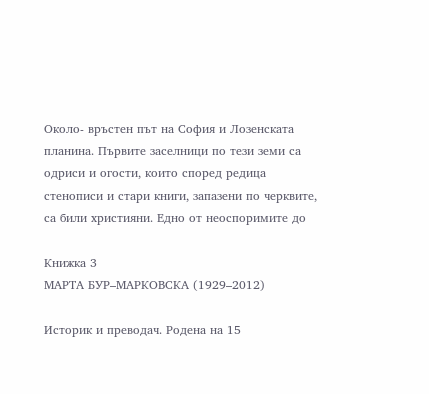Около- връстен път на София и Лозенската планина. Първите заселници по тези земи са одриси и огости, които според редица стенописи и стари книги, запазени по черквите, са били християни. Едно от неоспоримите до

Книжка 3
МАРТА БУР–МАРКОВСКА (1929–2012)

Историк и преводач. Родена на 15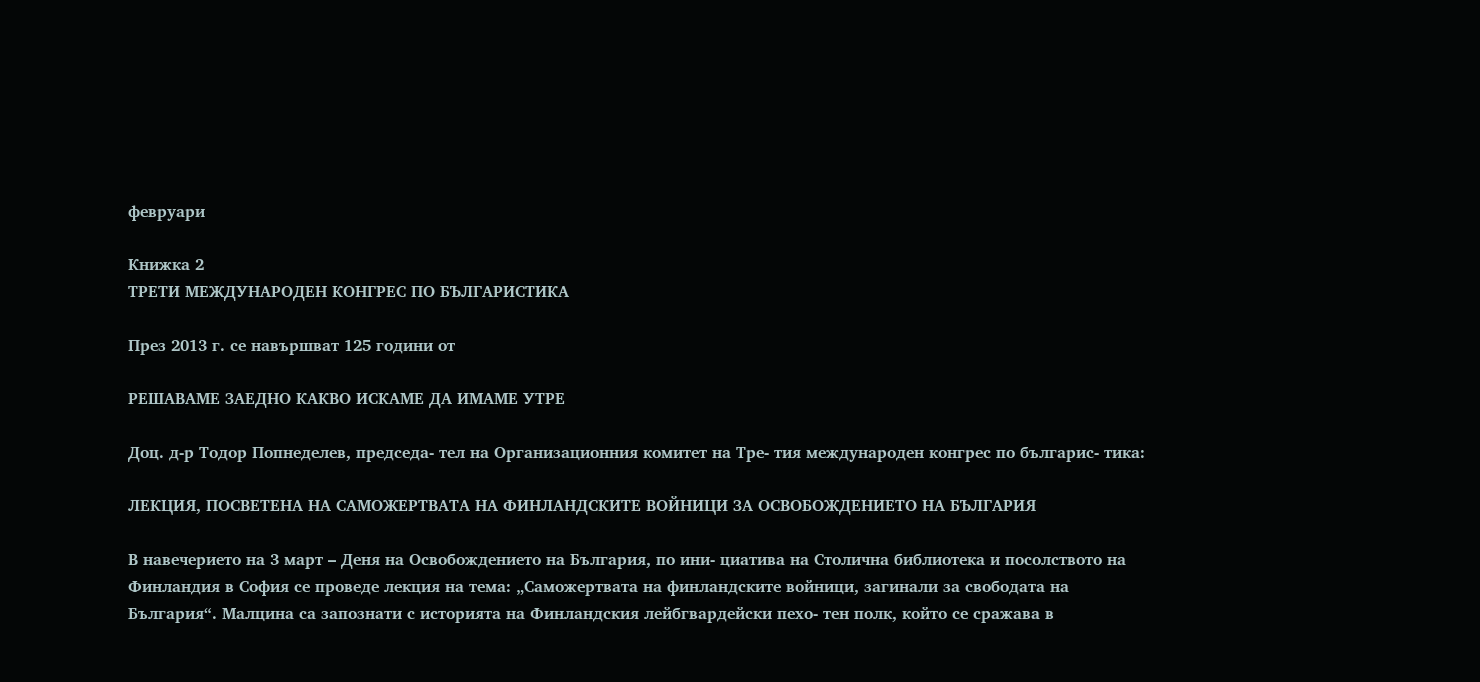февруари

Книжка 2
ТРЕТИ МЕЖДУНАРОДЕН КОНГРЕС ПО БЪЛГАРИСТИКА

През 2013 г. се навършват 125 години от

РЕШАВАМЕ ЗАЕДНО КАКВО ИСКАМЕ ДА ИМАМЕ УТРЕ

Доц. д-р Тодор Попнеделев, председа- тел на Организационния комитет на Тре- тия международен конгрес по българис- тика:

ЛЕКЦИЯ, ПОСВЕТЕНА НА САМОЖЕРТВАТА НА ФИНЛАНДСКИТЕ ВОЙНИЦИ ЗА ОСВОБОЖДЕНИЕТО НА БЪЛГАРИЯ

В навечерието на 3 март – Деня на Освобождението на България, по ини- циатива на Столична библиотека и посолството на Финландия в София се проведе лекция на тема: „Саможертвата на финландските войници, загинали за свободата на България“. Малцина са запознати с историята на Финландския лейбгвардейски пехо- тен полк, който се сражава в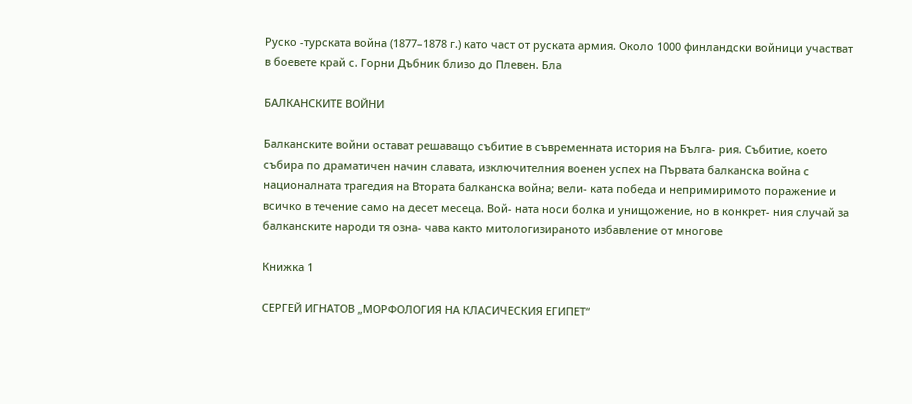Руско -турската война (1877–1878 г.) като част от руската армия. Около 1000 финландски войници участват в боевете край с. Горни Дъбник близо до Плевен. Бла

БАЛКАНСКИТЕ ВОЙНИ

Балканските войни остават решаващо събитие в съвременната история на Бълга- рия. Събитие, което събира по драматичен начин славата, изключителния военен успех на Първата балканска война с националната трагедия на Втората балканска война; вели- ката победа и непримиримото поражение и всичко в течение само на десет месеца. Вой- ната носи болка и унищожение, но в конкрет- ния случай за балканските народи тя озна- чава както митологизираното избавление от многове

Книжка 1

СЕРГЕЙ ИГНАТОВ „МОРФОЛОГИЯ НА КЛАСИЧЕСКИЯ ЕГИПЕТ“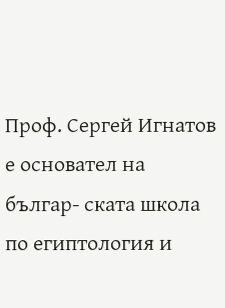Проф. Сергей Игнатов е основател на българ- ската школа по египтология и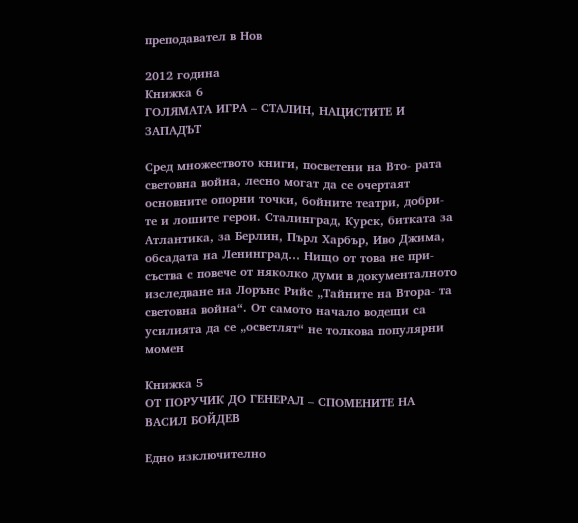преподавател в Нов

2012 година
Книжка 6
ГОЛЯМАТА ИГРА – СТАЛИН, НАЦИСТИТЕ И ЗАПАДЪТ

Сред множеството книги, посветени на Вто- рата световна война, лесно могат да се очертаят основните опорни точки, бойните театри, добри- те и лошите герои. Сталинград, Курск, битката за Атлантика, за Берлин, Пърл Харбър, Иво Джима, обсадата на Ленинград… Нищо от това не при- съства с повече от няколко думи в документалното изследване на Лорънс Рийс „Тайните на Втора- та световна война“. От самото начало водещи са усилията да се „осветлят“ не толкова популярни момен

Книжка 5
ОТ ПОРУЧИК ДО ГЕНЕРАЛ – СПОМЕНИТЕ НА ВАСИЛ БОЙДЕВ

Едно изключително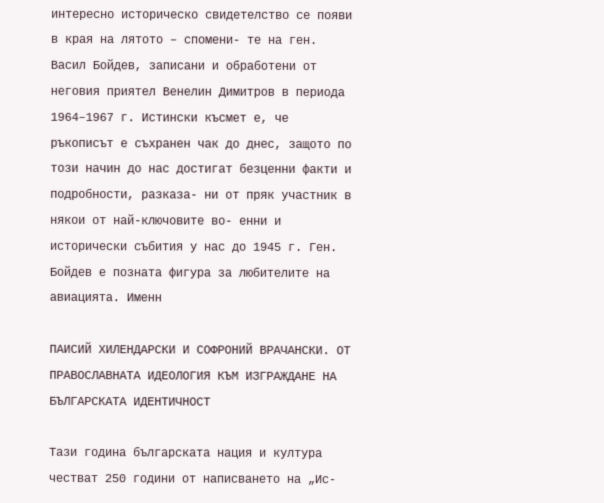интересно историческо свидетелство се появи в края на лятото – спомени- те на ген. Васил Бойдев, записани и обработени от неговия приятел Венелин Димитров в периода 1964–1967 г. Истински късмет е, че ръкописът е съхранен чак до днес, защото по този начин до нас достигат безценни факти и подробности, разказа- ни от пряк участник в някои от най-ключовите во- енни и исторически събития у нас до 1945 г. Ген. Бойдев е позната фигура за любителите на авиацията. Именн

ПАИСИЙ ХИЛЕНДАРСКИ И СОФРОНИЙ ВРАЧАНСКИ. ОТ ПРАВОСЛАВНАТА ИДЕОЛОГИЯ КЪМ ИЗГРАЖДАНЕ НА БЪЛГАРСКАТА ИДЕНТИЧНОСТ

Тази година българската нация и култура честват 250 години от написването на „Ис-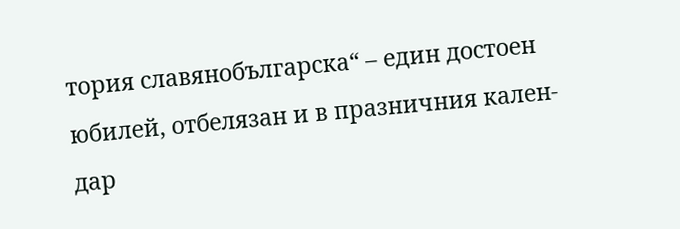тория славянобългарска“ – един достоен юбилей, отбелязан и в празничния кален- дар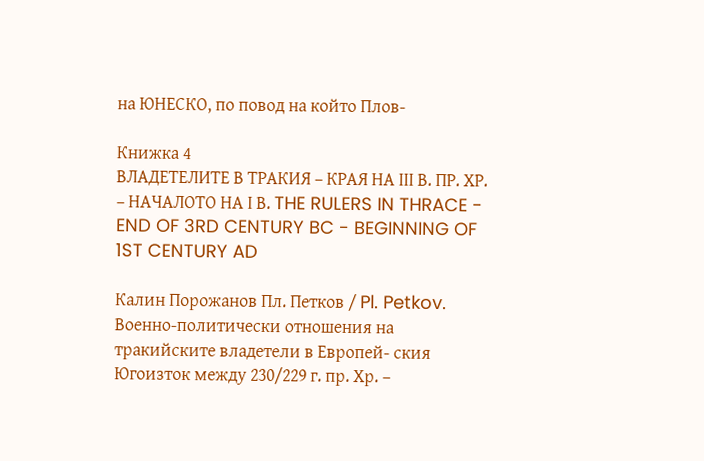на ЮНЕСКО, по повод на който Плов-

Книжка 4
ВЛАДЕТЕЛИТЕ В ТРАКИЯ – КРАЯ НА ІІІ В. ПР. ХР. – НАЧАЛОТО НА І В. THE RULERS IN THRACE - END OF 3RD CENTURY BC - BEGINNING OF 1ST CENTURY AD

Калин Порожанов Пл. Петков / Pl. Petkov. Военно-политически отношения на тракийските владетели в Европей- ския Югоизток между 230/229 г. пр. Хр. –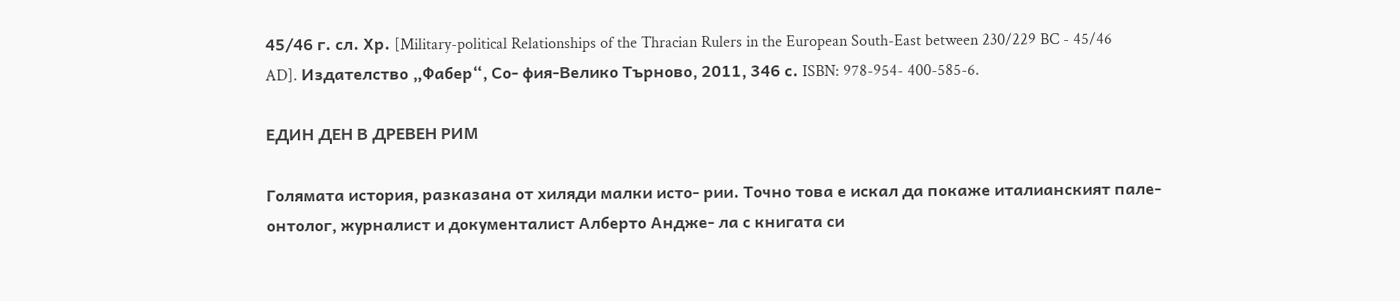45/46 г. сл. Хр. [Military-political Relationships of the Thracian Rulers in the European South-East between 230/229 BC - 45/46 AD]. Издателство „Фабер“, Со- фия-Велико Търново, 2011, 346 с. ISBN: 978-954- 400-585-6.

ЕДИН ДЕН В ДРЕВЕН РИМ

Голямата история, разказана от хиляди малки исто- рии. Точно това е искал да покаже италианският пале- онтолог, журналист и документалист Алберто Андже- ла с книгата си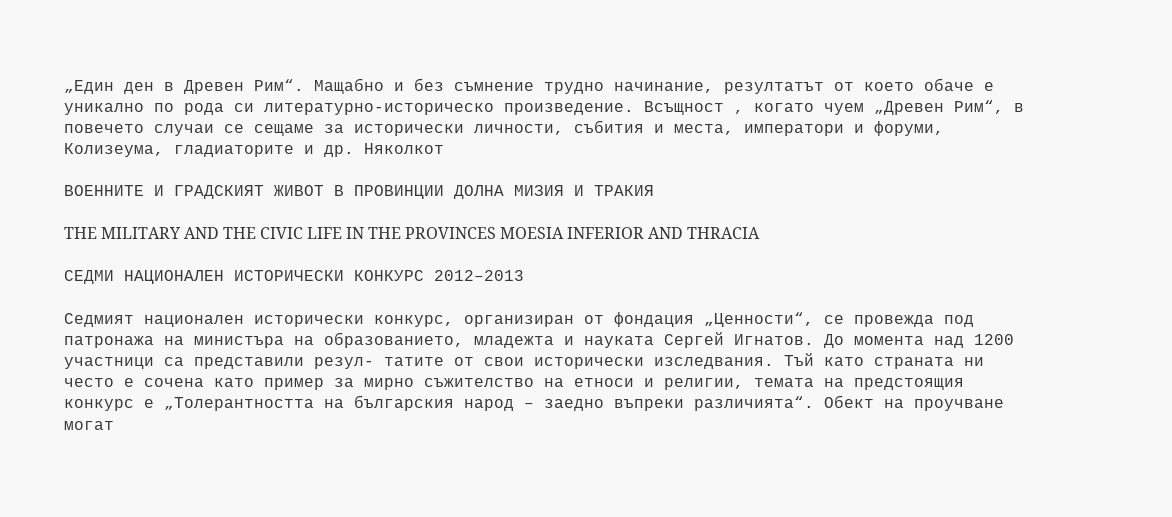„Един ден в Древен Рим“. Мащабно и без съмнение трудно начинание, резултатът от коeто обаче е уникално по рода си литературно-историческо произведение. Всъщност , когато чуем „Древен Рим“, в повечето случаи се сещаме за исторически личности, събития и места, императори и форуми, Колизеума, гладиаторите и др. Няколкот

ВОЕННИТЕ И ГРАДСКИЯТ ЖИВОТ В ПРОВИНЦИИ ДОЛНА МИЗИЯ И ТРАКИЯ

THE MILITARY AND THE CIVIC LIFE IN THE PROVINCES MOESIA INFERIOR AND THRACIA

СЕДМИ НАЦИОНАЛЕН ИСТОРИЧЕСКИ КОНКУРС 2012–2013

Седмият национален исторически конкурс, организиран от фондация „Ценности“, се провежда под патронажа на министъра на образованието, младежта и науката Сергей Игнатов. До момента над 1200 участници са предстaвили резул- татите от свои исторически изследвания. Тъй като страната ни често е сочена като пример за мирно съжителство на етноси и религии, темата на предстоящия конкурс е „Толерантността на българския народ – заедно въпреки различията“. Обект на проучване могат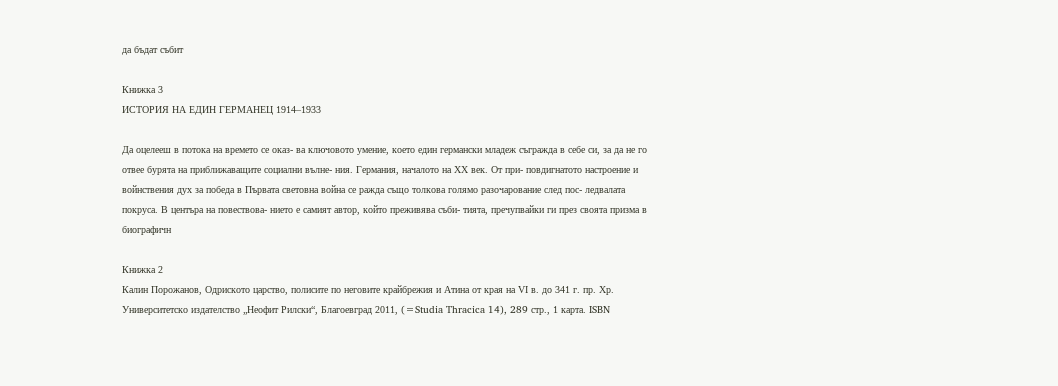да бъдат събит

Книжка 3
ИСТОРИЯ НА ЕДИН ГЕРМАНЕЦ 1914–1933

Да оцелееш в потока на времето се оказ- ва ключовото умение, което един германски младеж съгражда в себе си, за да не го отвее бурята на приближаващите социални вълне- ния. Германия, началото на ХХ век. От при- повдигнатото настроение и войнствения дух за победа в Първата световна война се ражда също толкова голямо разочарование след пос- ледвалата покруса. В центъра на повествова- нието е самият автор, който преживява съби- тията, пречупвайки ги през своята призма в биографичн

Книжка 2
Калин Порожанов, Одриското царство, полисите по неговите крайбрежия и Атина от края на VІ в. до 341 г. пр. Хр. Университетско издателство „Неофит Рилски“, Благоевград 2011, (=Studia Thracica 14), 289 стр., 1 карта. ISBN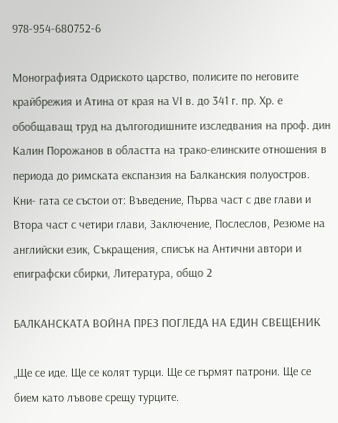978-954-680752-6

Монографията Одриското царство, полисите по неговите крайбрежия и Атина от края на VІ в. до 341 г. пр. Хр. е обобщаващ труд на дългогодишните изследвания на проф. дин Калин Порожанов в областта на трако-елинските отношения в периода до римската експанзия на Балканския полуостров. Кни- гата се състои от: Въведение, Първа част с две глави и Втора част с четири глави, Заключение, Послеслов, Резюме на английски език, Съкращения, списък на Антични автори и епиграфски сбирки, Литература, общо 2

БАЛКАНСКАТА ВОЙНА ПРЕЗ ПОГЛЕДА НА ЕДИН СВЕЩЕНИК

„Ще се иде. Ще се колят турци. Ще се гърмят патрони. Ще се бием като лъвове срещу турците.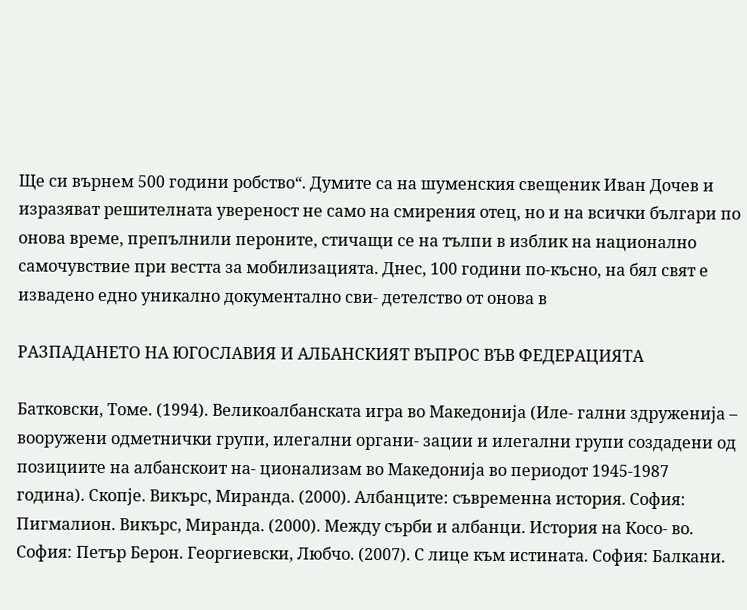Ще си върнем 500 години робство“. Думите са на шуменския свещеник Иван Дочев и изразяват решителната увереност не само на смирения отец, но и на всички българи по онова време, препълнили пероните, стичащи се на тълпи в изблик на национално самочувствие при вестта за мобилизацията. Днес, 100 години по-късно, на бял свят е извадено едно уникално документално сви- детелство от онова в

РАЗПАДАНЕТО НА ЮГОСЛАВИЯ И АЛБАНСКИЯТ ВЪПРОС ВЪВ ФЕДЕРАЦИЯТА

Батковски, Томе. (1994). Великоалбанската игра во Македониjа (Иле- гални здружениjа – вооружени одметнички групи, илегални органи- зации и илегални групи создадени од позициите на албанскоит на- ционализам во Македониjа во периодот 1945-1987 година). Скопjе. Викърс, Миранда. (2000). Албанците: съвременна история. София: Пигмалион. Викърс, Миранда. (2000). Между сърби и албанци. История на Косо- во. София: Петър Берон. Георгиевски, Любчо. (2007). С лице към истината. София: Балкани.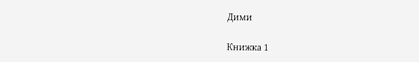Дими

Книжка 1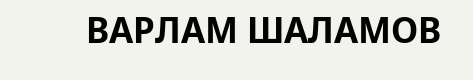ВАРЛАМ ШАЛАМОВ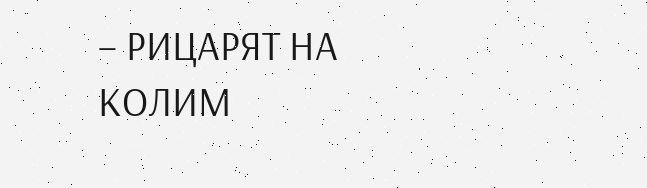– РИЦАРЯТ НА КОЛИМ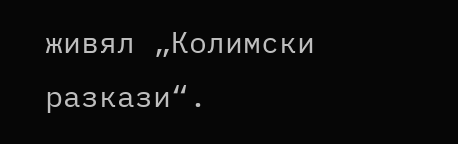живял „Колимски разкази“.